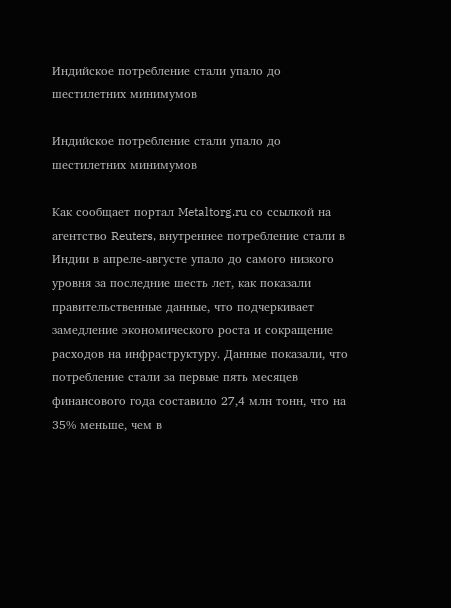Индийское потребление стали упало до шестилетних минимумов

Индийское потребление стали упало до шестилетних минимумов

Как сообщает портал Metaltorg.ru со ссылкой на агентство Reuters, внутреннее потребление стали в Индии в апреле-августе упало до самого низкого уровня за последние шесть лет, как показали правительственные данные, что подчеркивает замедление экономического роста и сокращение расходов на инфраструктуру. Данные показали, что потребление стали за первые пять месяцев финансового года составило 27,4 млн тонн, что на 35% меньше, чем в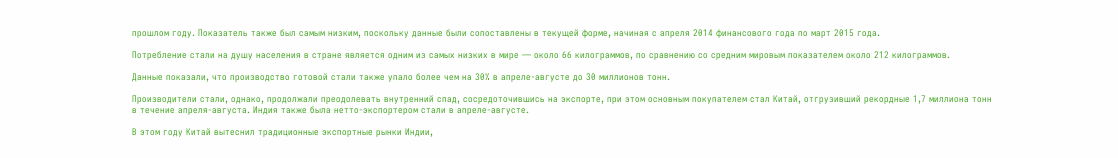прошлом году. Показатель также был самым низким, поскольку данные были сопоставлены в текущей форме, начиная с апреля 2014 финансового года по март 2015 года.

Потребление стали на душу населения в стране является одним из самых низких в мире — около 66 килограммов, по сравнению со средним мировым показателем около 212 килограммов.

Данные показали, что производство готовой стали также упало более чем на 30% в апреле-августе до 30 миллионов тонн.

Производители стали, однако, продолжали преодолевать внутренний спад, сосредоточившись на экспорте, при этом основным покупателем стал Китай, отгрузивший рекордные 1,7 миллиона тонн в течение апреля-августа. Индия также была нетто-экспортером стали в апреле-августе.

В этом году Китай вытеснил традиционные экспортные рынки Индии,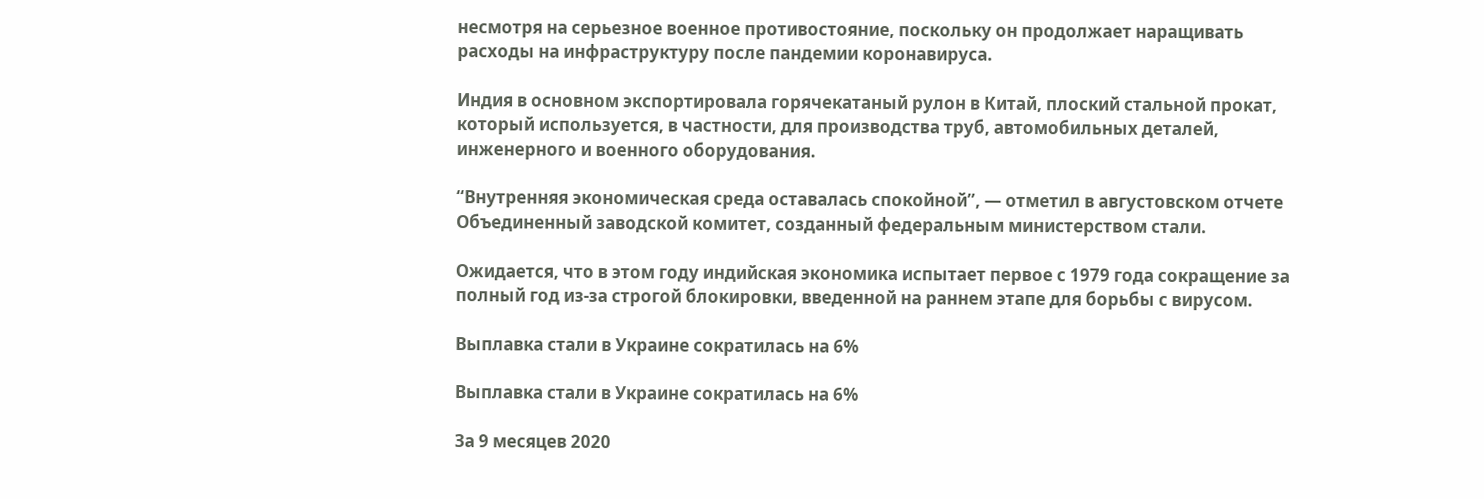несмотря на серьезное военное противостояние, поскольку он продолжает наращивать расходы на инфраструктуру после пандемии коронавируса.

Индия в основном экспортировала горячекатаный рулон в Китай, плоский стальной прокат, который используется, в частности, для производства труб, автомобильных деталей, инженерного и военного оборудования.

“Внутренняя экономическая среда оставалась спокойной”, — отметил в августовском отчете Объединенный заводской комитет, созданный федеральным министерством стали.

Ожидается, что в этом году индийская экономика испытает первое с 1979 года сокращение за полный год из-за строгой блокировки, введенной на раннем этапе для борьбы с вирусом.

Выплавка стали в Украине сократилась на 6%

Выплавка стали в Украине сократилась на 6%

За 9 месяцев 2020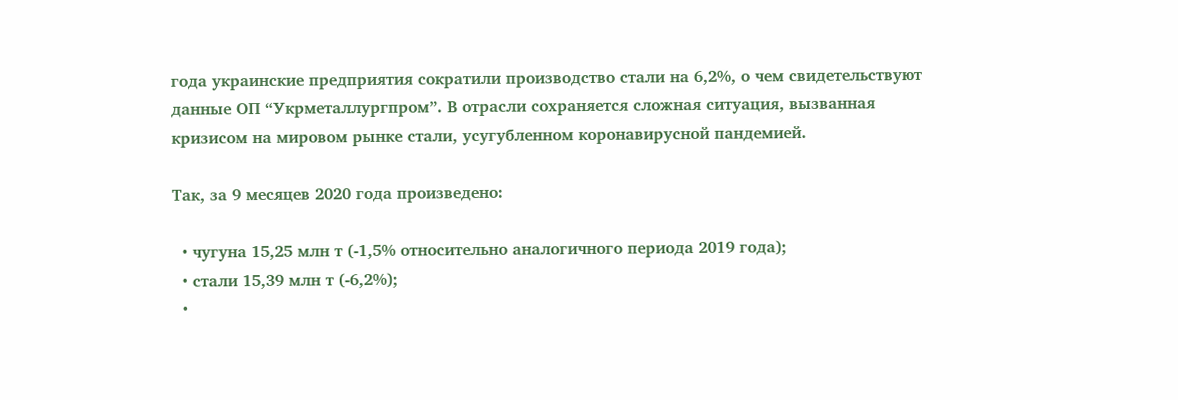года украинские предприятия сократили производство стали на 6,2%, о чем свидетельствуют  данные ОП “Укрметаллургпром”. В отрасли сохраняется сложная ситуация, вызванная кризисом на мировом рынке стали, усугубленном коронавирусной пандемией.

Так, за 9 месяцев 2020 года произведено:

  • чугуна 15,25 млн т (-1,5% относительно аналогичного периода 2019 года);
  • стали 15,39 млн т (-6,2%);
  •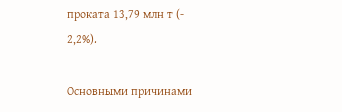проката 13,79 млн т (- 2,2%).

Основными причинами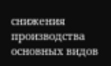снижения производства основных видов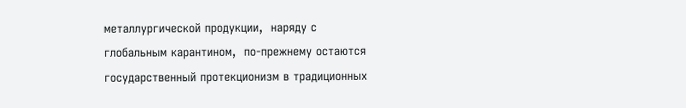металлургической продукции,  наряду с глобальным карантином,  по-прежнему остаются государственный протекционизм в традиционных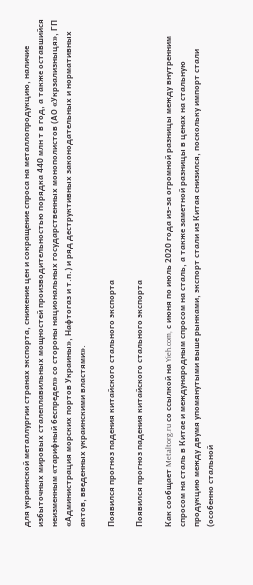для украинской металлургии странах экспорта, снижение цен и сокращение спроса на металлопродукцию, наличие избыточных мировых сталеплавильных мощностей производительностью порядка 440 млн т в год, а также оставшийся неизменным «тарифный беспредел» со стороны национальных государственных монополистов (АО «Укрзализныця», ГП «Администрация морских портов Украины», Нафтогаз и т.п.) и ряд деструктивных законодательных и нормативных актов, введенных украинскими властями».

Появился прогноз падения китайского стального экспорта

Появился прогноз падения китайского стального экспорта

Как сообщает Metaltorg.ru со ссылкой на Yieh.com, с июня по июль 2020 года из-за огромной разницы между внутренним спросом на сталь в Китае и международным спросом на сталь, а также заметной разницы в ценах на стальную продукцию между двумя упомянутыми выше рынками, экспорт стали из Китая снизился, поскольку импорт стали (особенно стальной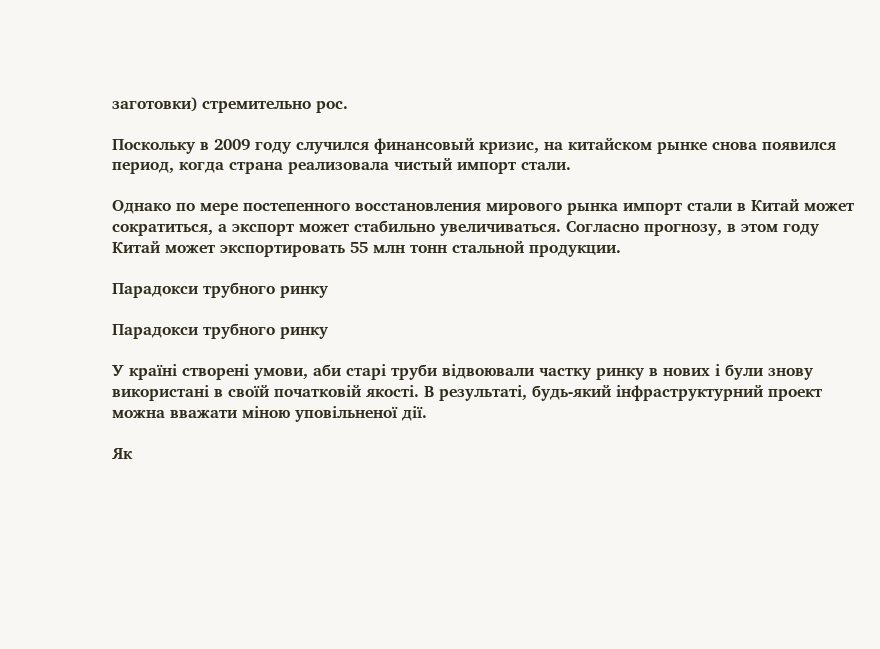заготовки) стремительно рос.

Поскольку в 2009 году случился финансовый кризис, на китайском рынке снова появился период, когда страна реализовала чистый импорт стали.

Однако по мере постепенного восстановления мирового рынка импорт стали в Китай может сократиться, а экспорт может стабильно увеличиваться. Согласно прогнозу, в этом году Китай может экспортировать 55 млн тонн стальной продукции.

Парадокси трубного ринку

Парадокси трубного ринку

У країні створені умови, аби старі труби відвоювали частку ринку в нових і були знову використані в своїй початковій якості. В результаті, будь-який інфраструктурний проект можна вважати міною уповільненої дії.

Як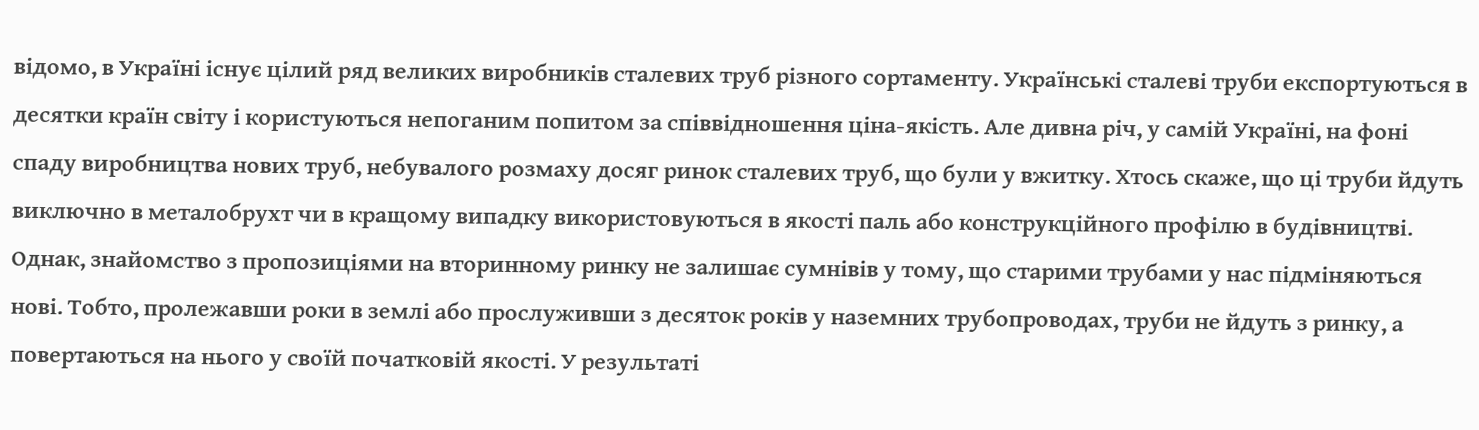відомо, в Україні існує цілий ряд великих виробників сталевих труб різного сортаменту. Українські сталеві труби експортуються в десятки країн світу і користуються непоганим попитом за співвідношення ціна-якість. Але дивна річ, у самій Україні, на фоні спаду виробництва нових труб, небувалого розмаху досяг ринок сталевих труб, що були у вжитку. Хтось скаже, що ці труби йдуть виключно в металобрухт чи в кращому випадку використовуються в якості паль або конструкційного профілю в будівництві. Однак, знайомство з пропозиціями на вторинному ринку не залишає сумнівів у тому, що старими трубами у нас підміняються нові. Тобто, пролежавши роки в землі або прослуживши з десяток років у наземних трубопроводах, труби не йдуть з ринку, а повертаються на нього у своїй початковій якості. У результаті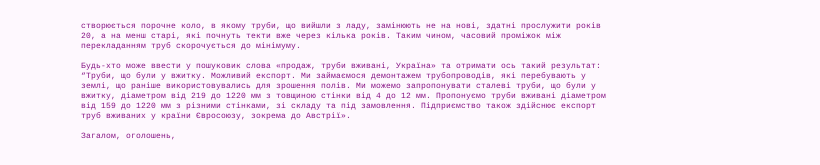створюється порочне коло, в якому труби, що вийшли з ладу, замінюють не на нові, здатні прослужити років 20, а на менш старі, які почнуть текти вже через кілька років. Таким чином, часовий проміжок між перекладанням труб скорочується до мінімуму.

Будь-хто може ввести у пошуковик слова «продаж, труби вживані, Україна» та отримати ось такий результат: “Труби, що були у вжитку. Можливий експорт. Ми займаємося демонтажем трубопроводів, які перебувають у землі, що раніше використовувались для зрошення полів. Ми можемо запропонувати сталеві труби, що були у вжитку, діаметром від 219 до 1220 мм з товщиною стінки від 4 до 12 мм. Пропонуємо труби вживані діаметром від 159 до 1220 мм з різними стінками, зі складу та під замовлення. Підприємство також здійснює експорт труб вживаних у країни Євросоюзу, зокрема до Австрії».

Загалом, оголошень,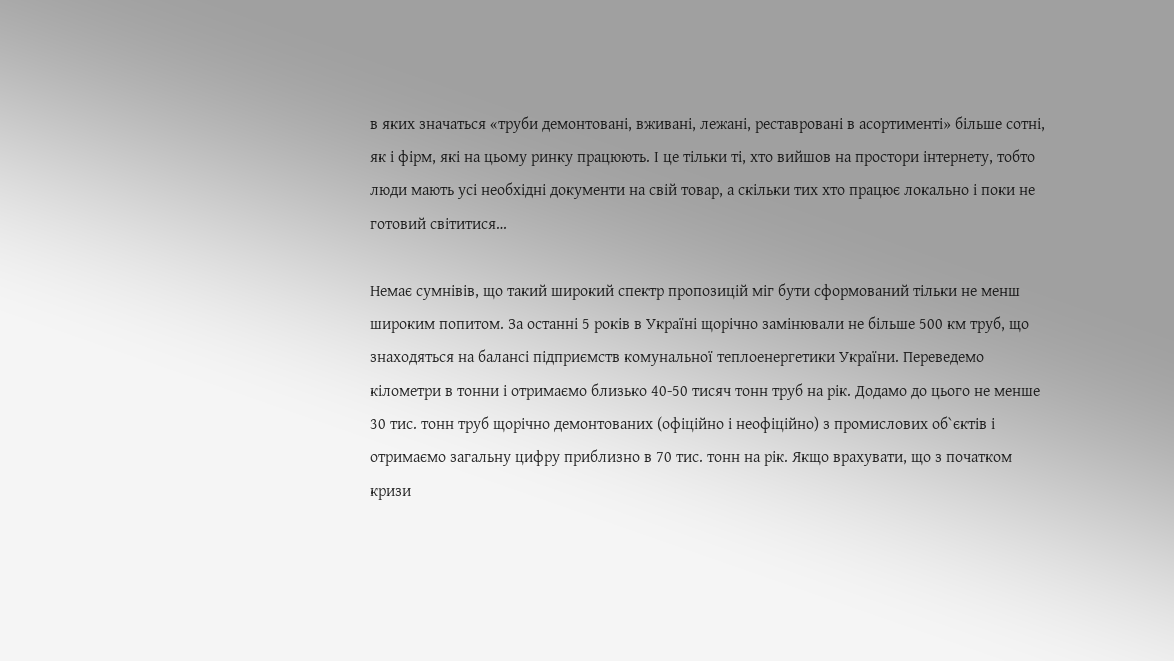в яких значаться «труби демонтовані, вживані, лежані, реставровані в асортименті» більше сотні, як і фірм, які на цьому ринку працюють. І це тільки ті, хто вийшов на простори інтернету, тобто люди мають усі необхідні документи на свій товар, а скільки тих хто працює локально і поки не готовий світитися…

Немає сумнівів, що такий широкий спектр пропозицій міг бути сформований тільки не менш широким попитом. За останні 5 років в Україні щорічно замінювали не більше 500 км труб, що знаходяться на балансі підприємств комунальної теплоенергетики України. Переведемо кілометри в тонни і отримаємо близько 40-50 тисяч тонн труб на рік. Додамо до цього не менше 30 тис. тонн труб щорічно демонтованих (офіційно і неофіційно) з промислових об`єктів і отримаємо загальну цифру приблизно в 70 тис. тонн на рік. Якщо врахувати, що з початком кризи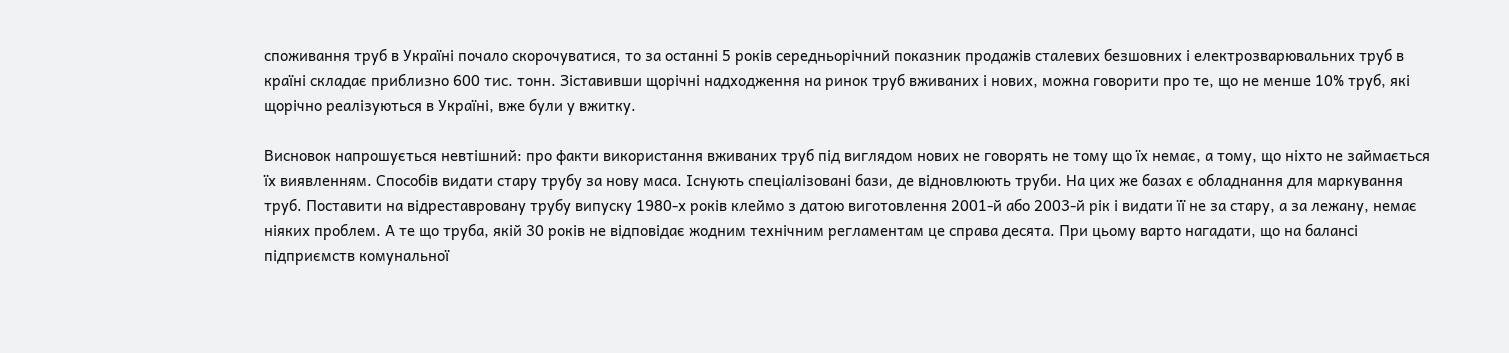споживання труб в Україні почало скорочуватися, то за останні 5 років середньорічний показник продажів сталевих безшовних і електрозварювальних труб в країні складає приблизно 600 тис. тонн. Зіставивши щорічні надходження на ринок труб вживаних і нових, можна говорити про те, що не менше 10% труб, які щорічно реалізуються в Україні, вже були у вжитку.

Висновок напрошується невтішний: про факти використання вживаних труб під виглядом нових не говорять не тому що їх немає, а тому, що ніхто не займається їх виявленням. Способів видати стару трубу за нову маса. Існують спеціалізовані бази, де відновлюють труби. На цих же базах є обладнання для маркування труб. Поставити на відреставровану трубу випуску 1980-х років клеймо з датою виготовлення 2001-й або 2003-й рік і видати її не за стару, а за лежану, немає ніяких проблем. А те що труба, якій 30 років не відповідає жодним технічним регламентам це справа десята. При цьому варто нагадати, що на балансі підприємств комунальної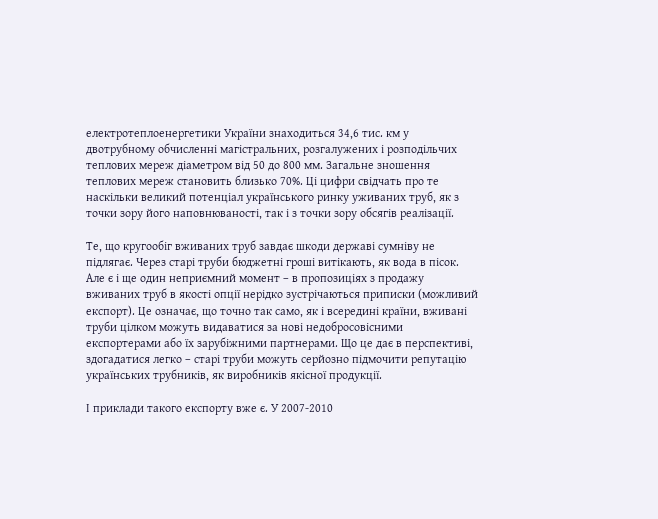електротеплоенергетики України знаходиться 34,6 тис. км у двотрубному обчисленні магістральних, розгалужених і розподільчих теплових мереж діаметром від 50 до 800 мм. Загальне зношення теплових мереж становить близько 70%. Ці цифри свідчать про те наскільки великий потенціал українського ринку уживаних труб, як з точки зору його наповнюваності, так і з точки зору обсягів реалізації.

Те, що кругообіг вживаних труб завдає шкоди державі сумніву не підлягає. Через старі труби бюджетні гроші витікають, як вода в пісок. Але є і ще один неприємний момент – в пропозиціях з продажу вживаних труб в якості опції нерідко зустрічаються приписки (можливий експорт). Це означає, що точно так само, як і всередині країни, вживані труби цілком можуть видаватися за нові недобросовісними експортерами або їх зарубіжними партнерами. Що це дає в перспективі, здогадатися легко – старі труби можуть серйозно підмочити репутацію українських трубників, як виробників якісної продукції.

І приклади такого експорту вже є. У 2007-2010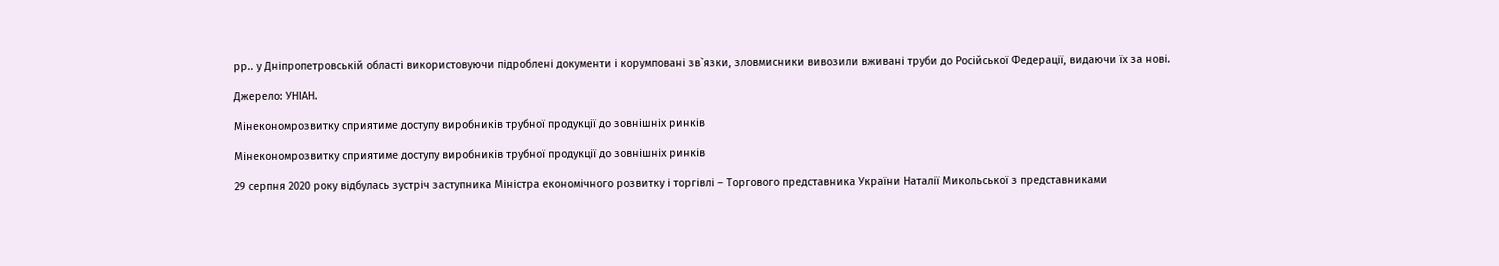рр.. у Дніпропетровській області використовуючи підроблені документи і корумповані зв`язки, зловмисники вивозили вживані труби до Російської Федерації, видаючи їх за нові.

Джерело: УНІАН.

Мінекономрозвитку сприятиме доступу виробників трубної продукції до зовнішніх ринків

Мінекономрозвитку сприятиме доступу виробників трубної продукції до зовнішніх ринків

29 серпня 2020 року відбулась зустріч заступника Міністра економічного розвитку і торгівлі – Торгового представника України Наталії Микольської з представниками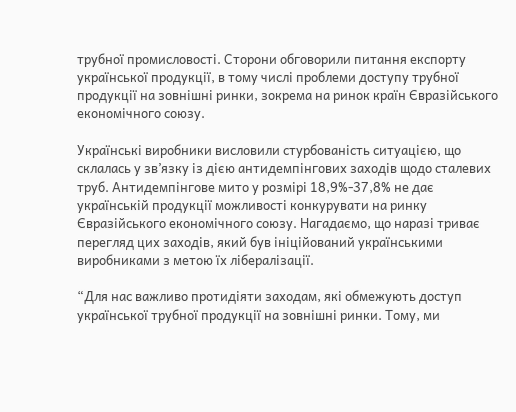трубної промисловості. Сторони обговорили питання експорту української продукції, в тому числі проблеми доступу трубної продукції на зовнішні ринки, зокрема на ринок країн Євразійського економічного союзу.

Українські виробники висловили стурбованість ситуацією, що склалась у зв’язку із дією антидемпінгових заходів щодо сталевих труб. Антидемпінгове мито у розмірі 18,9%-37,8% не дає українській продукції можливості конкурувати на ринку Євразійського економічного союзу. Нагадаємо, що наразі триває перегляд цих заходів, який був ініційований українськими виробниками з метою їх лібералізації.

“Для нас важливо протидіяти заходам, які обмежують доступ української трубної продукції на зовнішні ринки. Тому, ми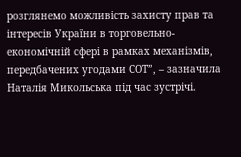розглянемо можливість захисту прав та інтересів України в торговельно-економічній сфері в рамках механізмів, передбачених угодами СОТ”, – зазначила Наталія Микольська під час зустрічі.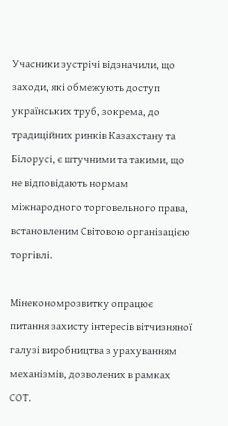Учасники зустрічі відзначили, що заходи, які обмежують доступ українських труб, зокрема, до традиційних ринків Казахстану та Білорусі, є штучними та такими, що не відповідають нормам міжнародного торговельного права, встановленим Світовою організацією торгівлі.

Мінекономрозвитку опрацює питання захисту інтересів вітчизняної галузі виробництва з урахуванням механізмів, дозволених в рамках СОТ.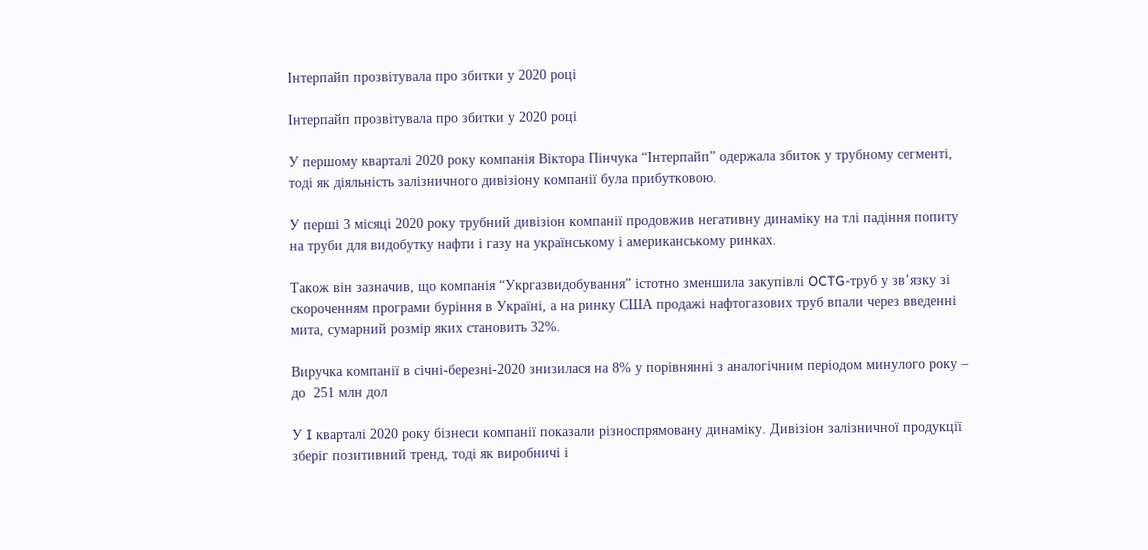Інтерпайп прозвітувала про збитки у 2020 році

Інтерпайп прозвітувала про збитки у 2020 році

У першому кварталі 2020 року компанія Віктора Пінчука “Інтерпайп” одержала збиток у трубному сегменті, тоді як діяльність залізничного дивізіону компанії була прибутковою.

У перші 3 місяці 2020 року трубний дивізіон компанії продовжив негативну динаміку на тлі падіння попиту на труби для видобутку нафти і газу на українському і американському ринках.

Також він зазначив, що компанія “Укргазвидобування” істотно зменшила закупівлі OCTG-труб у зв’язку зі скороченням програми буріння в Україні, а на ринку США продажі нафтогазових труб впали через введенні мита, сумарний розмір яких становить 32%.

Виручка компанії в січні-березні-2020 знизилася на 8% у порівнянні з аналогічним періодом минулого року – до  251 млн дол

У I кварталі 2020 року бізнеси компанії показали різноспрямовану динаміку. Дивізіон залізничної продукції зберіг позитивний тренд, тоді як виробничі і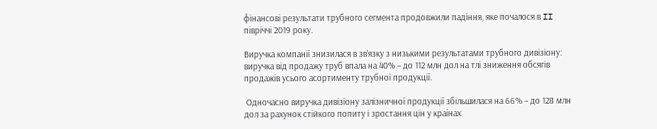фінансові результати трубного сегмента продовжили падіння, яке почалося в II півріччі 2019 року.

Виручка компанії знизилася в зв’язку з низькими результатами трубного дивізіону: виручка від продажу труб впала на 40% – до 112 млн дол на тлі зниження обсягів продажів усього асортименту трубної продукції.

 Одночасно виручка дивізіону залізничної продукції збільшилася на 66% – до 128 млн дол за рахунок стійкого попиту і зростання цін у країнах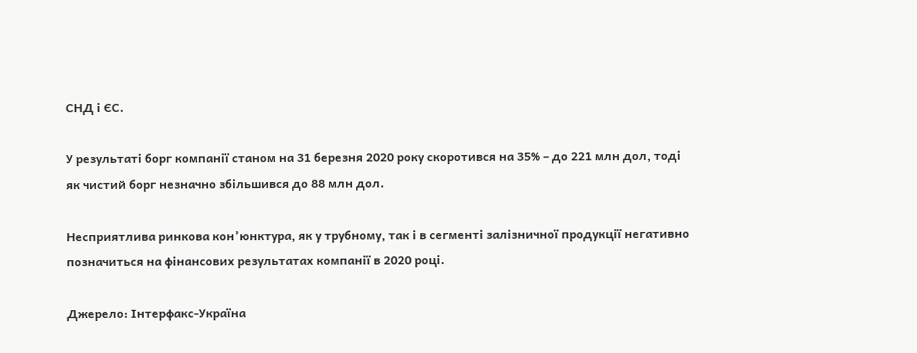СНД і ЄС.

У результаті борг компанії станом на 31 березня 2020 року скоротився на 35% – до 221 млн дол, тоді як чистий борг незначно збільшився до 88 млн дол.

Несприятлива ринкова кон’юнктура, як у трубному, так і в сегменті залізничної продукції негативно позначиться на фінансових результатах компанії в 2020 році.

Джерело: Інтерфакс-Україна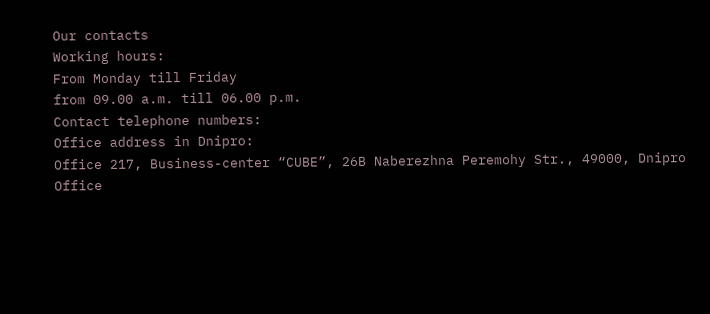Our contacts
Working hours:
From Monday till Friday
from 09.00 a.m. till 06.00 p.m.
Contact telephone numbers:
Office address in Dnipro:
Office 217, Business-center “CUBE”, 26B Naberezhna Peremohy Str., 49000, Dnipro
Office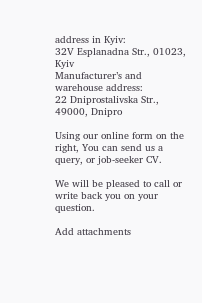address in Kyiv:
32V Esplanadna Str., 01023, Kyiv
Manufacturer’s and warehouse address:
22 Dniprostalivska Str., 49000, Dnipro

Using our online form on the right, You can send us a query, or job-seeker CV.

We will be pleased to call or write back you on your question.

Add attachments